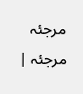مرجئہ
مرجئہ |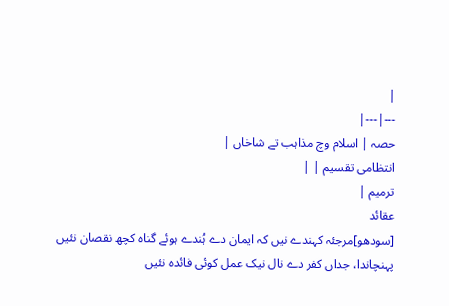|
---|---|
حصہ | اسلام وچ مذاہب تے شاخاں |
انتظامی تقسیم | |
ترمیم |
عقائد
[سودھو]مرجئہ کہندے نيں کہ ایمان دے ہُندے ہوئے گناہ کچھ نقصان نئيں پہنچاندا، جداں کفر دے نال نیک عمل کوئی فائدہ نئيں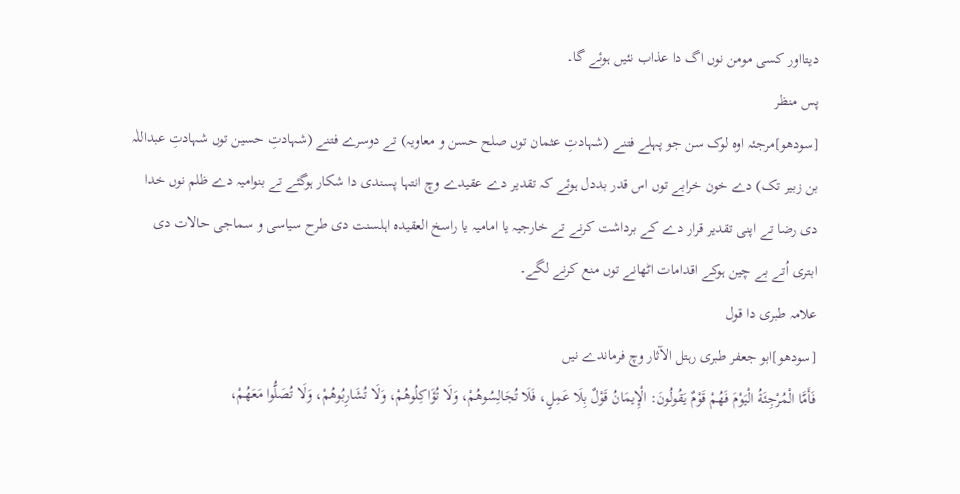دیتااور کسی مومن نوں اگ دا عذاب نئيں ہوئے گا۔
پس منظر
[سودھو]مرجئہ اوہ لوک سن جو پہلے فتنے (شہادتِ عثمان توں صلح حسن و معاویہ) تے دوسرے فتنے (شہادتِ حسین توں شہادتِ عبداللٰہ بن زبیر تک) دے خون خرابے توں اس قدر بددل ہوئے کہ تقدیر دے عقیدے وچ انتہا پسندی دا شکار ہوگئے تے بنوامیہ دے ظلم نوں خدا دی رضا تے اپنی تقدیر قرار دے کے برداشت کرنے تے خارجیہ یا امامیہ یا راسخ العقیدہ اہلسنت دی طرح سیاسی و سماجی حالات دی ابتری اُتے بے چین ہوکے اقدامات اٹھانے توں منع کرنے لگے۔
علامہ طبری دا قول
[سودھو]ابو جعفر طبری رہتل الآثار وچ فرماندے نيں
فَأَمَّا الْمُرْجِئَةُ الْيَوْمَ فَهُمْ قَوْمٌ يَقُولُونَ: الْإِيمَانُ قَوْلٌ بِلَا عَمِلٍ، فَلَا تُجَالِسُوهُمْ، وَلَا تُؤَاكِلُوهُمْ، وَلَا تُشَارِبُوهُمْ، وَلَا تُصَلُّوا مَعَهُمْ،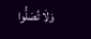وَلَا تُصَلُّوا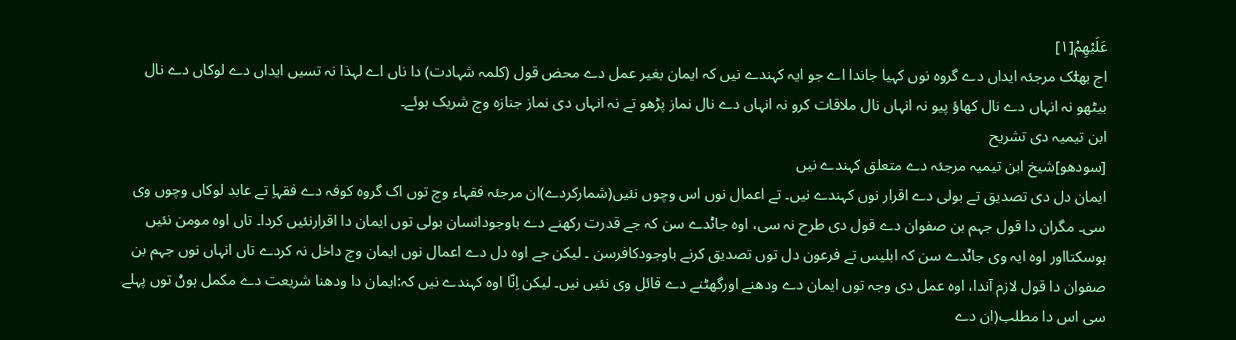عَلَيْهِمْ[۱]
اج بھݪک مرجئہ ایداں دے گروہ نوں کہیا جاندا اے جو ایہ کہندے نيں کہ ایمان بغیر عمل دے محض قول (کلمہ شہادت) دا ناں اے لہذا نہ تسيں ایداں دے لوکاں دے نال بیٹھو نہ انہاں دے نال کھاؤ پیو نہ انہاں نال ملاقات کرو نہ انہاں دے نال نماز پڑھو تے نہ انہاں دی نماز جنازہ وچ شریک ہوئے۔
ابن تیمیہ دی تشریح
[سودھو]شیخ ابن تیمیہ مرجئہ دے متعلق کہندے نيں
ایمان دل دی تصدیق تے بولی دے اقرار نوں کہندے نيں۔ تے اعمال نوں اس وچوں نئيں(شمارکردے)ان مرجئہ فقہاء وچ توں اک گروہ کوفہ دے فقہاِ تے عابد لوکاں وچوں وی سی۔ مگران دا قول جہم بن صفوان دے قول دی طرح نہ سی، اوہ جاݨدے سن کہ جے قدرت رکھنے دے باوجودانسان بولی توں ایمان دا اقرارنئيں کردا۔ تاں اوہ مومن نئيں ہوسکتااور اوہ ایہ وی جاݨدے سن کہ ابلیس تے فرعون دل توں تصدیق کرنے باوجودکافرسن ۔ لیکن جے اوہ دل دے اعمال نوں ایمان وچ داخل نہ کردے تاں انہاں نوں جہم بن صفوان دا قول لازم آندا، اوہ عمل دی وجہ توں ایمان دے ودھنے اورگھٹنے دے قائل وی نئيں نيں۔ لیکن اِنّا اوہ کہندے نيں کہ:ایمان دا ودھنا شریعت دے مکمل ہوݨ توں پہلے سی اس دا مطلب(ان دے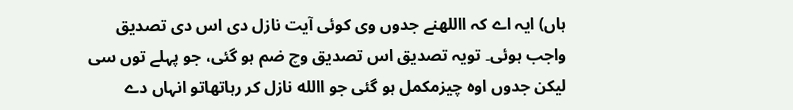ہاں) ایہ اے کہ االلهنے جدوں وی کوئی آیت نازل دی اس دی تصدیق واجب ہوئی۔ تویہ تصدیق اس تصدیق وچ ضم ہو گئی، جو پہلے توں سی لیکن جدوں اوہ چیزمکمل ہو گئی جو االله نازل کر رہاتھاتو انہاں دے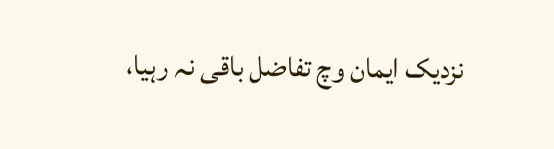نزدیک ایمان وچ تفاضل باقی نہ رہیا،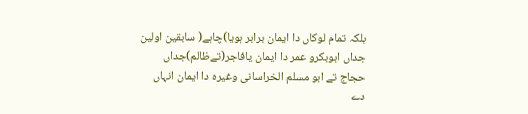بلکہ تمام لوکاں دا ایمان برابر ہويا)چاہے( سابقین اولین جداں ابوبکرو عمر دا ایمان یافاجر(تےظالم)جداں حجاج تے ابو مسلم الخراسانی وغیرہ دا ایمان انہاں دے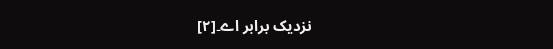نزدیک برابر اے۔[۲]